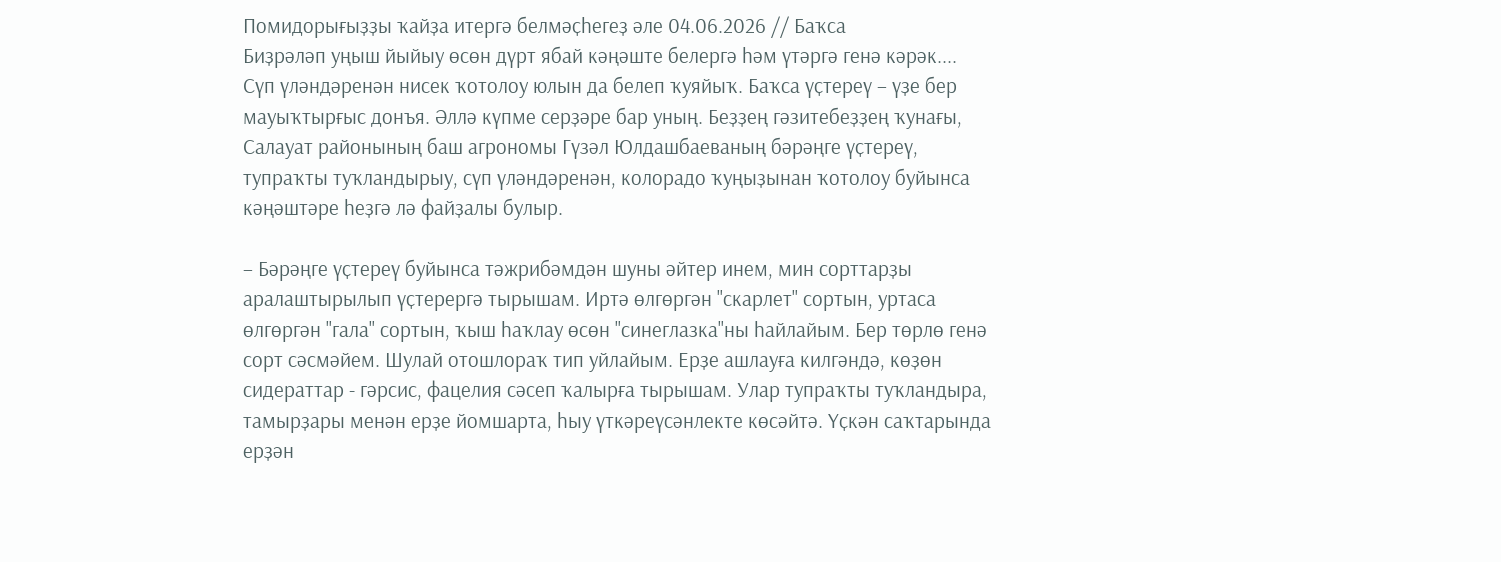Помидорығыҙҙы ҡайҙа итергә белмәҫһегеҙ әле 04.06.2026 // Баҡса
Биҙрәләп уңыш йыйыу өсөн дүрт ябай кәңәште белергә һәм үтәргә генә кәрәк....
Сүп үләндәренән нисек ҡотолоу юлын да белеп ҡуяйыҡ. Баҡса үҫтереү – үҙе бер мауыҡтырғыс донъя. Әллә күпме серҙәре бар уның. Беҙҙең гәзитебеҙҙең ҡунағы, Салауат районының баш агрономы Гүзәл Юлдашбаеваның бәрәңге үҫтереү, тупраҡты туҡландырыу, сүп үләндәренән, колорадо ҡуңыҙынан ҡотолоу буйынса кәңәштәре һеҙгә лә файҙалы булыр.

– Бәрәңге үҫтереү буйынса тәжрибәмдән шуны әйтер инем, мин сорттарҙы аралаштырылып үҫтерергә тырышам. Иртә өлгөргән "скарлет" сортын, уртаса өлгөргән "гала" сортын, ҡыш һаҡлау өсөн "синеглазка"ны һайлайым. Бер төрлө генә сорт сәсмәйем. Шулай отошлораҡ тип уйлайым. Ерҙе ашлауға килгәндә, көҙөн сидераттар - гәрсис, фацелия сәсеп ҡалырға тырышам. Улар тупраҡты туҡландыра, тамырҙары менән ерҙе йомшарта, һыу үткәреүсәнлекте көсәйтә. Үҫкән саҡтарында ерҙән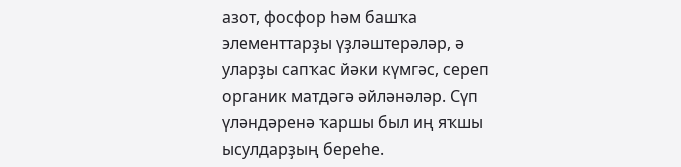азот, фосфор һәм башҡа элементтарҙы үҙләштерәләр, ә уларҙы сапҡас йәки күмгәс, сереп органик матдәгә әйләнәләр. Сүп үләндәренә ҡаршы был иң яҡшы ысулдарҙың береһе.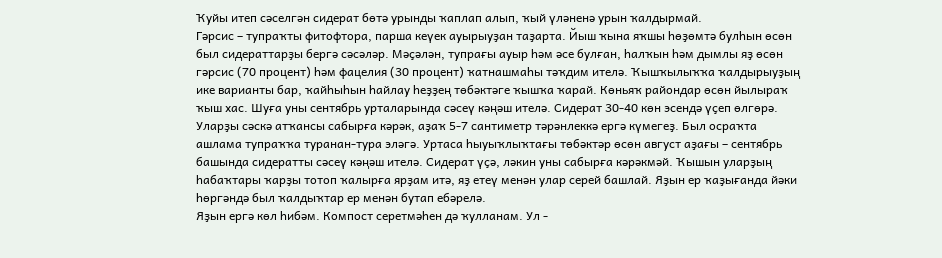Ҡуйы итеп сәселгән сидерат бөтә урынды ҡаплап алып, ҡый үләненә урын ҡалдырмай.
Гәрсис – тупраҡты фитофтора, парша кеүек ауырыуҙан таҙарта. Йыш ҡына яҡшы һөҙөмтә булһын өсөн был сидераттарҙы бергә сәсәләр. Мәҫәлән, тупрағы ауыр һәм әсе булған, һалҡын һәм дымлы яҙ өсөн гәрсис (70 процент) һәм фацелия (30 процент) ҡатнашмаһы тәҡдим ителә. Ҡышҡылыҡҡа ҡалдырыуҙың ике варианты бар, ҡайһыһын һайлау һеҙҙең төбәктәге ҡышҡа ҡарай. Көньяҡ райондар өсөн йылыраҡ ҡыш хас. Шуға уны сентябрь урталарында сәсеү кәңәш ителә. Сидерат 30-40 көн эсендә үҫеп өлгөрә. Уларҙы сәскә атҡансы сабырға кәрәк, аҙаҡ 5-7 сантиметр тәрәнлеккә ергә күмегеҙ. Был осраҡта ашлама тупраҡҡа туранан-тура эләгә. Уртаса һыуыҡлыҡтағы төбәктәр өсөн август аҙағы – сентябрь башында сидератты сәсеү кәңәш ителә. Сидерат үҫә, ләкин уны сабырға кәрәкмәй. Ҡышын уларҙың һабаҡтары ҡарҙы тотоп ҡалырға ярҙам итә, яҙ етеү менән улар серей башлай. Яҙын ер ҡаҙығанда йәки һөргәндә был ҡалдыҡтар ер менән бутап ебәрелә.
Яҙын ергә көл һибәм. Компост серетмәһен дә ҡулланам. Ул -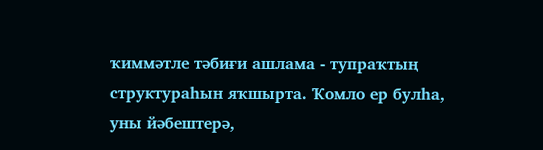ҡиммәтле тәбиғи ашлама - тупраҡтың структураһын яҡшырта. Ҡомло ер булһа, уны йәбештерә,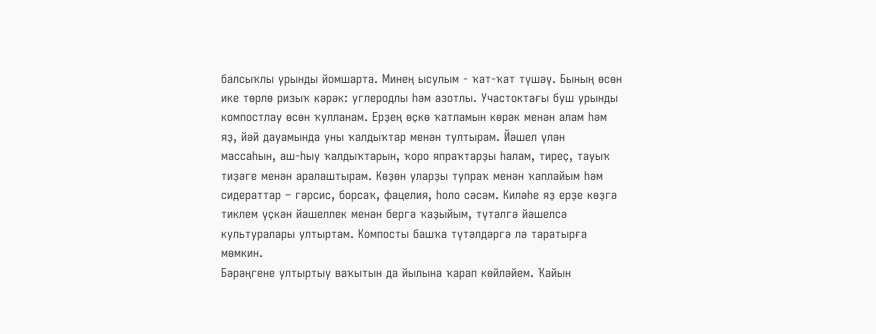балсыҡлы урынды йомшарта. Минең ысулым - ҡат-ҡат түшәү. Бының өсөн ике төрлө ризыҡ кәрәк: углеродлы һәм азотлы. Участоктағы буш урынды компостлау өсөн ҡулланам. Ерҙең өҫкө ҡатламын көрәк менән алам һәм яҙ, йәй дауамында уны ҡалдыҡтар менән тултырам. Йәшел үлән массаһын, аш-һыу ҡалдыҡтарын, ҡоро япраҡтарҙы һалам, тиреҫ, тауыҡ тиҙәге менән аралаштырам. Көҙөн уларҙы тупраҡ менән ҡаплайым һәм сидераттар – гәрсис, борсаҡ, фацелия, һоло сәсәм. Киләһе яҙ ерҙе көҙгә тиклем үҫкән йәшеллек менән бергә ҡаҙыйым, түтәлгә йәшелсә культуралары ултыртам. Компосты башҡа түтәлдәргә лә таратырға мөмкин.
Бәрәңгене ултыртыу ваҡытын да йылына ҡарап көйләйем. Ҡайын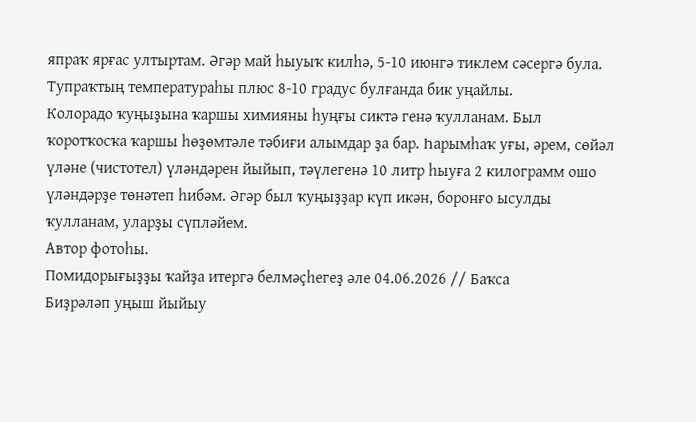япраҡ ярғас ултыртам. Әгәр май һыуыҡ килһә, 5-10 июнгә тиклем сәсергә була. Тупраҡтың температураһы плюс 8-10 градус булғанда бик уңайлы.
Колорадо ҡуңыҙына ҡаршы химияны һуңғы сиктә генә ҡулланам. Был ҡоротҡосҡа ҡаршы һөҙөмтәле тәбиғи алымдар ҙа бар. Һарымһаҡ уғы, әрем, сөйәл үләне (чистотел) үләндәрен йыйып, тәүлегенә 10 литр һыуға 2 килограмм ошо үләндәрҙе төнәтеп һибәм. Әгәр был ҡуңыҙҙар күп икән, боронғо ысулды ҡулланам, уларҙы сүпләйем.
Автор фотоһы.
Помидорығыҙҙы ҡайҙа итергә белмәҫһегеҙ әле 04.06.2026 // Баҡса
Биҙрәләп уңыш йыйыу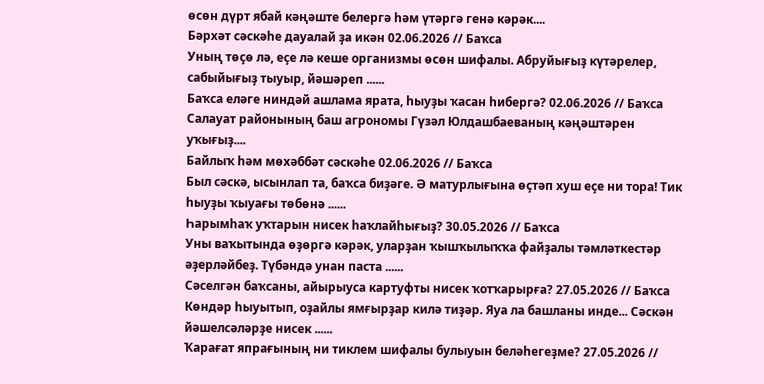өсөн дүрт ябай кәңәште белергә һәм үтәргә генә кәрәк....
Бәрхәт сәскәһе дауалай ҙа икән 02.06.2026 // Баҡса
Уның төҫө лә, еҫе лә кеше организмы өсөн шифалы. Абруйығыҙ күтәрелер, сабыйығыҙ тыуыр, йәшәреп ......
Баҡса еләге ниндәй ашлама ярата, һыуҙы ҡасан һибергә? 02.06.2026 // Баҡса
Салауат районының баш агрономы Гүзәл Юлдашбаеваның кәңәштәрен уҡығыҙ....
Байлыҡ һәм мөхәббәт сәскәһе 02.06.2026 // Баҡса
Был сәскә, ысынлап та, баҡса биҙәге. Ә матурлығына өҫтәп хуш еҫе ни тора! Тик һыуҙы ҡыуағы төбөнә ......
Һарымһаҡ уҡтарын нисек һаҡлайһығыҙ? 30.05.2026 // Баҡса
Уны ваҡытында өҙөргә кәрәк, уларҙан ҡышҡылыҡҡа файҙалы тәмләткестәр әҙерләйбеҙ. Түбәндә унан паста ......
Сәселгән баҡсаны, айырыуса картуфты нисек ҡотҡарырға? 27.05.2026 // Баҡса
Көндәр һыуытып, оҙайлы ямғырҙар килә тиҙәр. Яуа ла башланы инде... Сәскән йәшелсәләрҙе нисек ......
Ҡарағат япрағының ни тиклем шифалы булыуын беләһегеҙме? 27.05.2026 //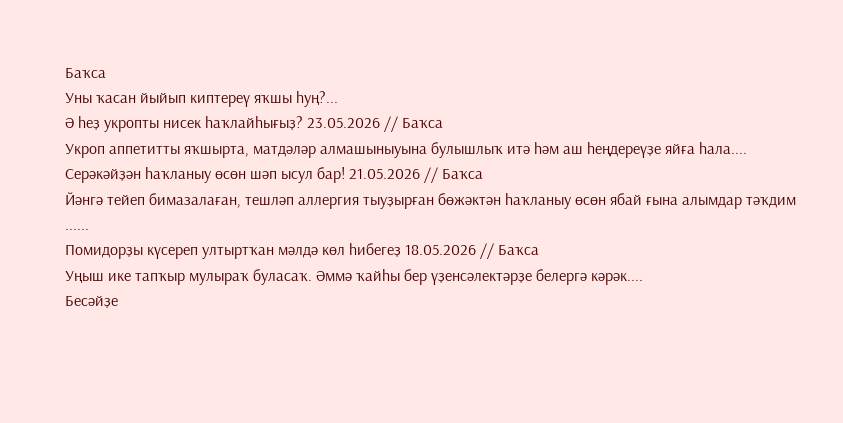Баҡса
Уны ҡасан йыйып киптереү яҡшы һуң?...
Ә һеҙ укропты нисек һаҡлайһығыҙ? 23.05.2026 // Баҡса
Укроп аппетитты яҡшырта, матдәләр алмашыныуына булышлыҡ итә һәм аш һеңдереүҙе яйға һала....
Серәкәйҙән һаҡланыу өсөн шәп ысул бар! 21.05.2026 // Баҡса
Йәнгә тейеп бимазалаған, тешләп аллергия тыуҙырған бөжәктән һаҡланыу өсөн ябай ғына алымдар тәҡдим ......
Помидорҙы күсереп ултыртҡан мәлдә көл һибегеҙ 18.05.2026 // Баҡса
Уңыш ике тапҡыр мулыраҡ буласаҡ. Әммә ҡайһы бер үҙенсәлектәрҙе белергә кәрәк....
Бесәйҙе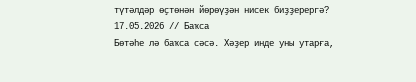түтәлдәр өҫтөнән йөрөүҙән нисек биҙҙерергә? 17.05.2026 // Баҡса
Бөтәһе лә баҡса сәсә. Хәҙер инде уны утарға,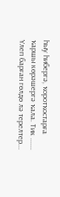һыу һибергә, ҡоротҡостарға ҡаршы көрәшергә ҡала. Тик ......
Үлеп барған гөлдө лә терелтер...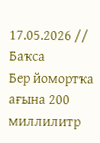17.05.2026 // Баҡса
Бер йомортҡа ағына 200 миллилитр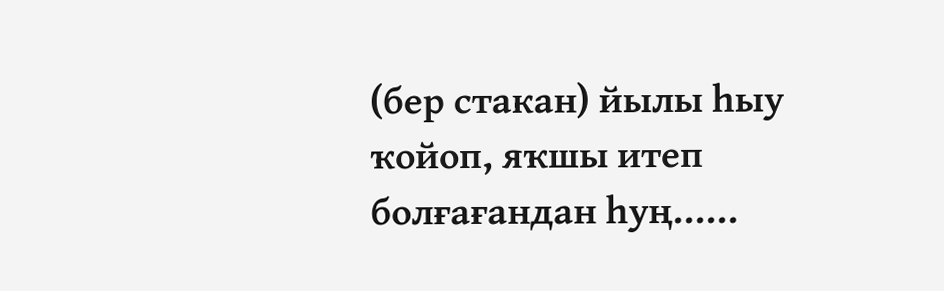(бер стакан) йылы һыу ҡойоп, яҡшы итеп болғағандан һуң......